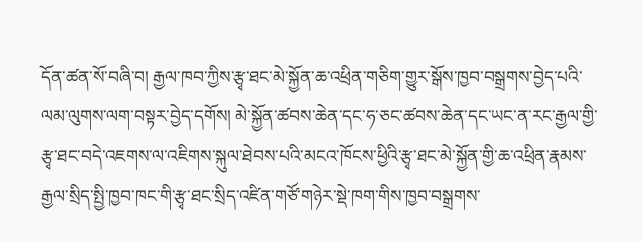དོན་ཚན་སོ་བཞི་བ། རྒྱལ་ཁབ་ཀྱིས་རྩྭ་ཐང་མེ་སྐྱོན་ཆ་འཕྲིན་གཅིག་གྱུར་སྒོས་ཁྱབ་བསྒྲགས་བྱེད་པའི་ལམ་ལུགས་ལག་བསྟར་བྱེད་དགོས། མེ་སྐྱོན་ཚབས་ཆེན་དང་ཧ་ཅང་ཚབས་ཆེན་དང་ཡང་ན་རང་རྒྱལ་གྱི་རྩྭ་ཐང་བདེ་འཇགས་ལ་འཇིགས་སྐུལ་ཐེབས་པའི་མངའ་ཁོངས་ཕྱིའི་རྩྭ་ཐང་མེ་སྐྱོན་གྱི་ཆ་འཕྲིན་རྣམས་རྒྱལ་སྲིད་སྤྱི་ཁྱབ་ཁང་གི་རྩྭ་ཐང་སྲིད་འཛིན་གཙོ་གཉེར་སྡེ་ཁག་གིས་ཁྱབ་བསྒྲགས་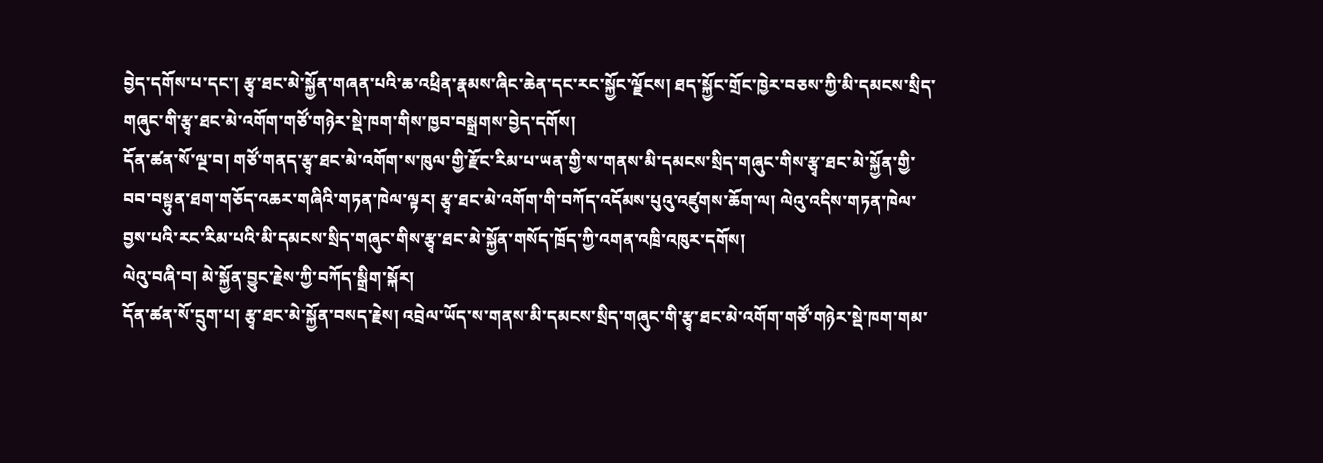བྱེད་དགོས་པ་དང་། རྩྭ་ཐང་མེ་སྐྱོན་གཞན་པའི་ཆ་འཕྲིན་རྣམས་ཞིང་ཆེན་དང་རང་སྐྱོང་ལྗོངས། ཐད་སྐྱོང་གྲོང་ཁྱེར་བཅས་ཀྱི་མི་དམངས་སྲིད་གཞུང་གི་རྩྭ་ཐང་མེ་འགོག་གཙོ་གཉེར་སྡེ་ཁག་གིས་ཁྱབ་བསྒྲགས་བྱེད་དགོས།
དོན་ཚན་སོ་ལྔ་བ། གཙོ་གནད་རྩྭ་ཐང་མེ་འགོག་ས་ཁུལ་གྱི་རྫོང་རིམ་པ་ཡན་གྱི་ས་གནས་མི་དམངས་སྲིད་གཞུང་གིས་རྩྭ་ཐང་མེ་སྐྱོན་གྱི་བབ་བསྟུན་ཐག་གཅོད་འཆར་གཞིའི་གཏན་ཁེལ་ལྟར། རྩྭ་ཐང་མེ་འགོག་གི་བཀོད་འདོམས་པུའུ་འཛུགས་ཆོག་ལ། ལེའུ་འདིས་གཏན་ཁེལ་བྱས་པའི་རང་རིམ་པའི་མི་དམངས་སྲིད་གཞུང་གིས་རྩྭ་ཐང་མེ་སྐྱོན་གསོད་ཁྲོད་ཀྱི་འགན་འཁྲི་འཁུར་དགོས།
ལེའུ་བཞི་བ། མེ་སྐྱོན་བྱུང་རྗེས་ཀྱི་བཀོད་སྒྲིག་སྐོར།
དོན་ཚན་སོ་དྲུག་པ། རྩྭ་ཐང་མེ་སྐྱོན་བསད་རྗེས། འབྲེལ་ཡོད་ས་གནས་མི་དམངས་སྲིད་གཞུང་གི་རྩྭ་ཐང་མེ་འགོག་གཙོ་གཉེར་སྡེ་ཁག་གམ་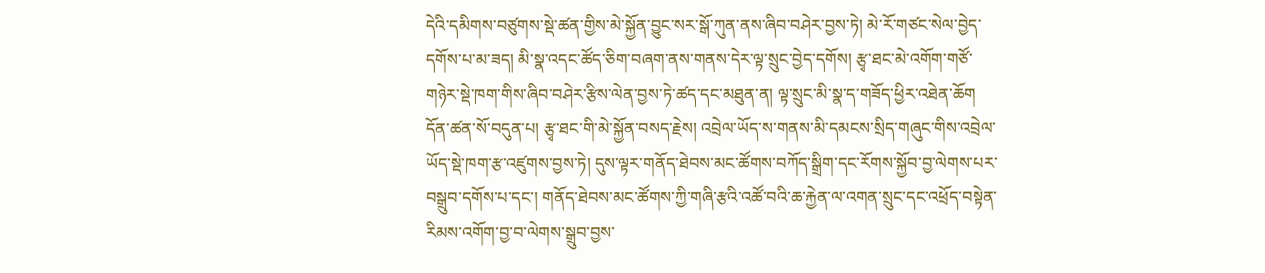དེའི་དམིགས་བཙུགས་སྡེ་ཚན་གྱིས་མེ་སྐྱོན་བྱུང་སར་སྒོ་ཀུན་ནས་ཞིབ་བཤེར་བྱས་ཏེ། མེ་རོ་གཙང་སེལ་བྱེད་དགོས་པ་མ་ཟད། མི་སྣ་འདང་ཚོད་ཅིག་བཞག་ནས་གནས་དེར་ལྟ་སྲུང་བྱེད་དགོས། རྩྭ་ཐང་མེ་འགོག་གཙོ་གཉེར་སྡེ་ཁག་གིས་ཞིབ་བཤེར་རྩིས་ལེན་བྱས་ཏེ་ཚད་དང་མཐུན་ན། ལྟ་སྲུང་མི་སྣ་ད་གཟོད་ཕྱིར་འཐེན་ཆོག
དོན་ཚན་སོ་བདུན་པ། རྩྭ་ཐང་གི་མེ་སྐྱོན་བསད་རྗེས། འབྲེལ་ཡོད་ས་གནས་མི་དམངས་སྲིད་གཞུང་གིས་འབྲེལ་ཡོད་སྡེ་ཁག་རྩ་འཛུགས་བྱས་ཏེ། དུས་ལྟར་གནོད་ཐེབས་མང་ཚོགས་བཀོད་སྒྲིག་དང་རོགས་སྐྱོབ་བྱ་ལེགས་པར་བསྒྲུབ་དགོས་པ་དང་། གནོད་ཐེབས་མང་ཚོགས་ཀྱི་གཞི་རྩའི་འཚོ་བའི་ཆ་རྐྱེན་ལ་འགན་སྲུང་དང་འཕྲོད་བསྟེན་རིམས་འགོག་བྱ་བ་ལེགས་སྒྲུབ་བྱས་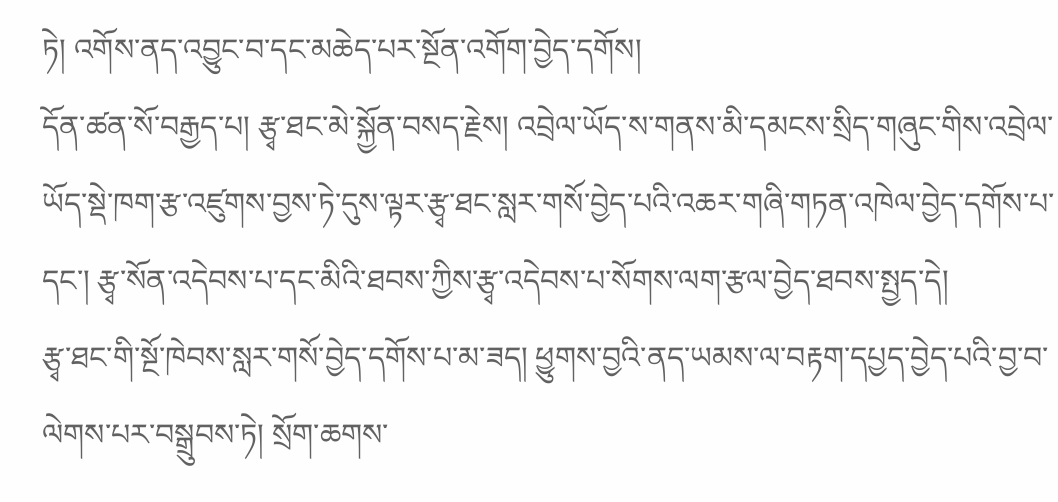ཏེ། འགོས་ནད་འབྱུང་བ་དང་མཆེད་པར་སྔོན་འགོག་བྱེད་དགོས།
དོན་ཚན་སོ་བརྒྱད་པ། རྩྭ་ཐང་མེ་སྐྱོན་བསད་རྗེས། འབྲེལ་ཡོད་ས་གནས་མི་དམངས་སྲིད་གཞུང་གིས་འབྲེལ་ཡོད་སྡེ་ཁག་རྩ་འཛུགས་བྱས་ཏེ་དུས་ལྟར་རྩྭ་ཐང་སླར་གསོ་བྱེད་པའི་འཆར་གཞི་གཏན་འཁེལ་བྱེད་དགོས་པ་དང་། རྩྭ་སོན་འདེབས་པ་དང་མིའི་ཐབས་ཀྱིས་རྩྭ་འདེབས་པ་སོགས་ལག་རྩལ་བྱེད་ཐབས་སྤྱད་དེ།
རྩྭ་ཐང་གི་སྔོ་ཁེབས་སླར་གསོ་བྱེད་དགོས་པ་མ་ཟད། ཕྱུགས་བྱའི་ནད་ཡམས་ལ་བརྟག་དཔྱད་བྱེད་པའི་བྱ་བ་ལེགས་པར་བསྒྲུབས་ཏེ། སྲོག་ཆགས་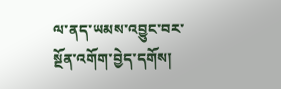ལ་ནད་ཡམས་འབྱུང་བར་སྔོན་འགོག་བྱེད་དགོས།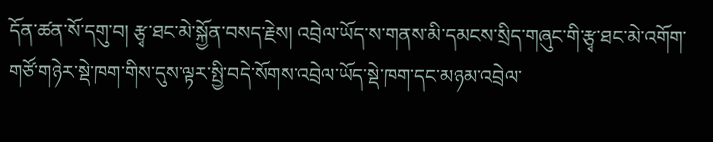དོན་ཚན་སོ་དགུ་བ། རྩྭ་ཐང་མེ་སྐྱོན་བསད་རྗེས། འབྲེལ་ཡོད་ས་གནས་མི་དམངས་སྲིད་གཞུང་གི་རྩྭ་ཐང་མེ་འགོག་གཙོ་གཉེར་སྡེ་ཁག་གིས་དུས་ལྟར་སྤྱི་བདེ་སོགས་འབྲེལ་ཡོད་སྡེ་ཁག་དང་མཉམ་འབྲེལ་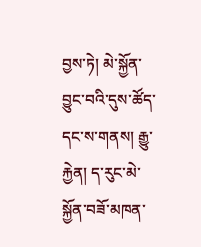བྱས་ཏེ། མེ་སྐྱོན་བྱུང་བའི་དུས་ཚོད་དང་ས་གནས། རྒྱུ་རྐྱེན། ད་རུང་མེ་སྐྱོན་བཟོ་མཁན་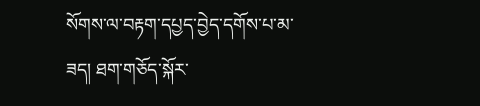སོགས་ལ་བརྟག་དཔྱད་བྱེད་དགོས་པ་མ་ཟད། ཐག་གཅོད་སྐོར་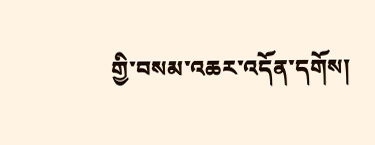གྱི་བསམ་འཆར་འདོན་དགོས།